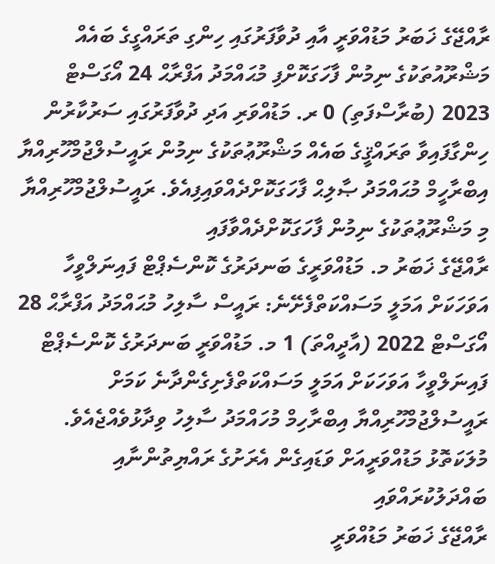ރާއްޖޭގެ ޚަބަރު މަޑުއްވަރީ އާއި ދުވާފަރުގައި ހިންގި ތަރައްގީގެ ބައެއް މަޝްރޫއުތަކުގެ ނިމުން ފާހަގަކޮށްފި މުޙައްމަދު އަފްރާޙް 24 އޯގަސްޓް 2023 (ބުރާސްފަތި) 0 ރ. މަޑުއްވަރި އަދި ދުވާފަރުގައި ސަރުކާރުން ހިންގާފައިވާ ތަރައްޤީގެ ބައެއް މަޝްރޫޢުތަކުގެ ނިމުން ރައީސުލްޖުމްހޫރިއްޔާ އިބްރާހީމް މުޙައްމަދު ޞާލިޙް ފާހަގަކޮށްދެއްވައިފިއެވެ. ރައީސުލްޖުމްހޫރިއްޔާ މި މަޝްރޫޢުތަކުގެ ނިމުން ފާހަގަކޮށްދެއްވާފައި
ރާއްޖޭގެ ޚަބަރު މ. މަޑުއްވަރީގެ ބަނދަރުގެ ކޮންސެޕްޓް ފައިނަލްވީހާ އަވަހަކަށް އަމަލީ މަސައްކަތްފެށޭނެ: ރައީސް ސާލިހު މުޙައްމަދު އަފްރާޙް 28 އޯގަސްޓް 2022 (އާދީއްތަ) 1 މ. މަޑުއްވަރީ ބަނދަރުގެ ކޮންސެޕްޓް ފައިނަލްވީހާ އަވަހަކަށް އަމަލީ މަސައްކަތްފެށިގެންދާނެ ކަމަށް ރައީސުލްޖުމްހޫރިއްޔާ އިބްރާހިމް މުހައްމަދު ސާލިހު ވިދާޅުވެއްޖެއެވެ. މުލަކަތޮޅު މަޑުއްވަރީއަށް ވަޑައިގެން އެރަށުގެ ރައްޔިތުންނާއި ބައްދަލުކުރައްވައި
ރާއްޖޭގެ ޚަބަރު މަޑުއްވަރީ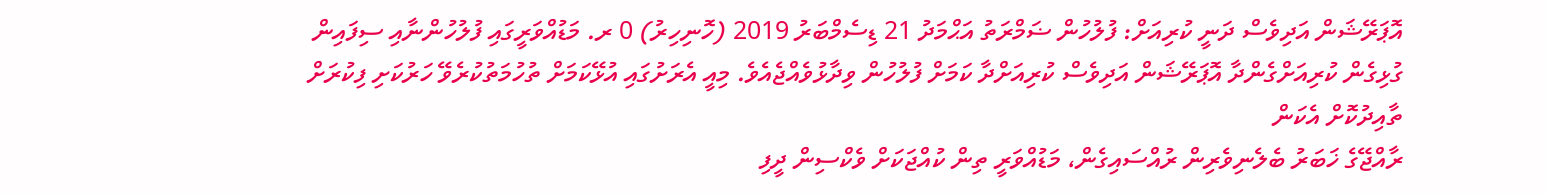އޮޕަރޭޝަން އަދިވެސް ދަނީ ކުރިއަށް: ފުލުހުން ޟަމްރަތު އަޙްމަދު 21 ޑިސެމްބަރު 2019 (ހޮނިހިރު) 0 ރ. މަޑުއްވަރީގައި ފުލުހުންނާއި ސިފައިން ގުޅިގެން ކުރިއަށްގެންދާ އޮޕަރޭޝަން އަދިވެސް ކުރިއަށްދާ ކަމަށް ފުލުހުން ވިދާޅުވެއްޖެއެވެ. މިއީ އެރަށުގައި އުޅޭކަމަށް ތުހުމަތުކުރެވޭ ހަރުކަށި ފިކުރަށް ތާއިދުކޮށް އެކަން
ރާއްޖޭގެ ޚަބަރު ބެލެނިވެރިން ރުއްސައިގެން، މަޑުއްވަރީ ތިން ކުއްޖަކަށް ވެކްސިން ދީފި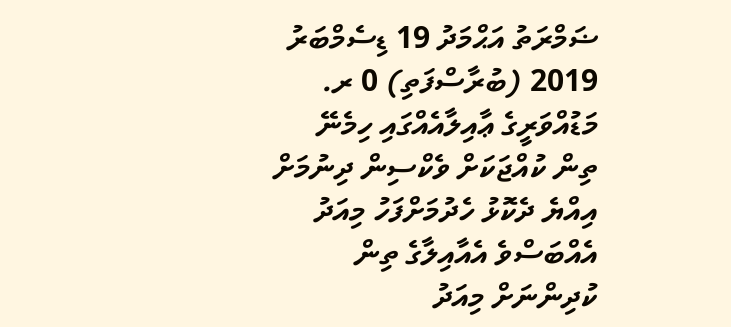ޟަމްރަތު އަޙްމަދު 19 ޑިސެމްބަރު 2019 (ބުރާސްފަތި) 0 ރ. މަޑުއްވަރީގެ ޢާއިލާއެއްގައި ހިމެނޭ ތިން ކުއްޖަކަށް ވެކްސިން ދިނުމަށް އިއްޔެ ދެކޮޅު ހެދުމަށްފަހު މިއަދު އެއްބަސްވެ އެއާއިލާގެ ތިން ކުދިންނަށް މިއަދު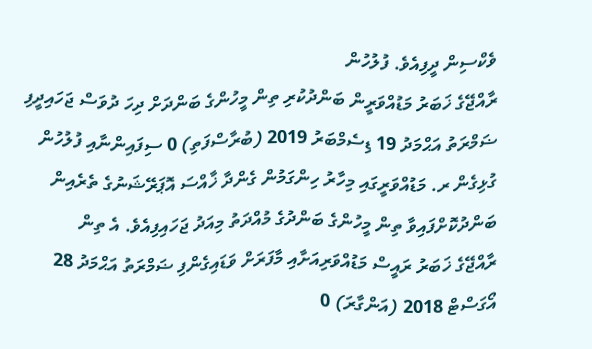ވެކްސިން ދީފިއެވެ. ފުލުހުން
ރާއްޖޭގެ ޚަބަރު މަޑުއްވަރީން ބަންދުކުރި ތިން މީހުންގެ ބަންދަށް ދިހަ ދުވަސް ޖަހައިދީފި ޟަމްރަތު އަޙްމަދު 19 ޑިސެމްބަރު 2019 (ބުރާސްފަތި) 0 ސިފައިންނާއި ފުލުހުން ގުޅިގެން ރ. މަޑުއްވަރީގައި މިހާރު ހިންގަމުން ގެންދާ ޚާއްސަ އޮޕަރޭޝަނުގެ ތެރެއިން ބަންދުކޮށްފައިވާ ތިން މީހުންގެ ބަންދުގެ މުއްދަތު މިއަދު ޖަހައިފިއެވެ. އެ ތިން
ރާއްޖޭގެ ޚަބަރު ރައީސް މަޑުއްވަރިއަށާއި މާފަރަށް ވަޑައިގެންފި ޟަމްރަތު އަޙްމަދު 28 އޯގަސްޓް 2018 (އަންގާރަ) 0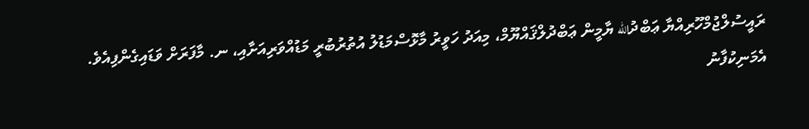ރައީސުލްޖުމްހޫރިއްޔާ ޢަބްދުالله ޔާމީން ޢަބްދުލްޤައްޔޫމް، މިއަދު ހަވީރު މާޅޮސްމަޑުލު އުތުރުބުރީ މަޑުއްވަރިއަށާއި، ނ. މާފަރަށް ވަޑައިގެންފިއެވެ. އެމަނިކުފާނު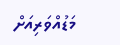މަޑުއްވަރިއަށް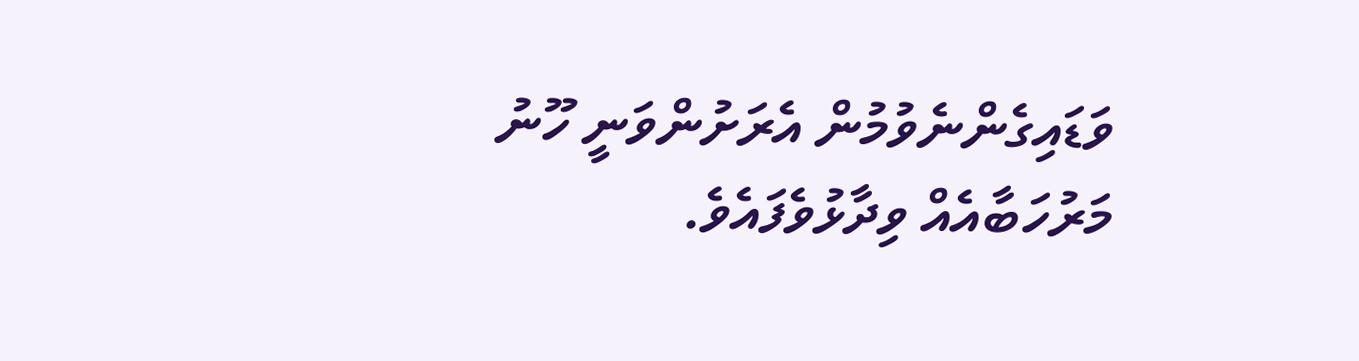ވަޑައިގެންނެވުމުން އެރަށުންވަނީ ހޫނު މަރުހަބާއެއް ވިދާޅުވެފައެވެ.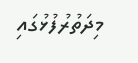މިދަތުރުފުޅުގައި